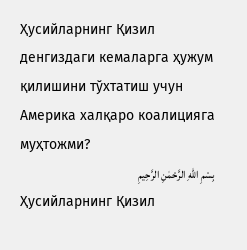Ҳусийларнинг Қизил денгиздаги кемаларга ҳужум қилишини тўхтатиш учун Америка халқаро коалицияга муҳтожми?
بِسْمِ اللهِ الرَّحْمٰنِ الرَّحِيمِ
Ҳусийларнинг Қизил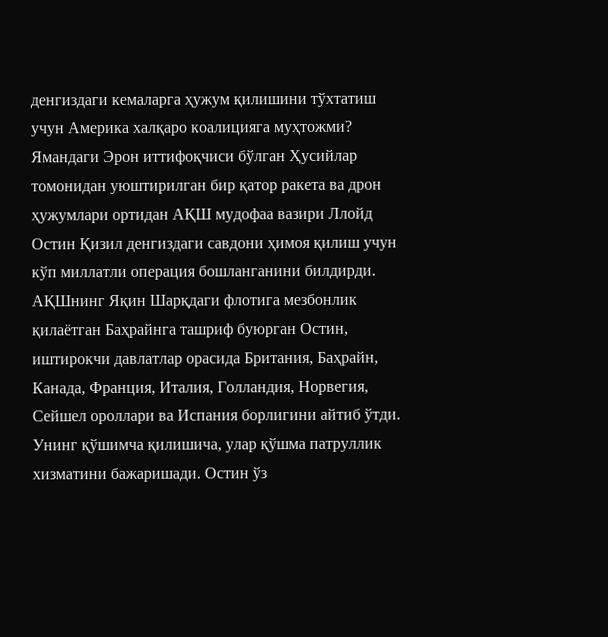денгиздаги кемаларга ҳужум қилишини тўхтатиш учун Америка халқаро коалицияга муҳтожми?
Ямандаги Эрон иттифоқчиси бўлган Ҳусийлар томонидан уюштирилган бир қатор ракета ва дрон ҳужумлари ортидан АҚШ мудофаа вазири Ллойд Остин Қизил денгиздаги савдони ҳимоя қилиш учун кўп миллатли операция бошланганини билдирди. АҚШнинг Яқин Шарқдаги флотига мезбонлик қилаётган Баҳрайнга ташриф буюрган Остин, иштирокчи давлатлар орасида Британия, Баҳрайн, Канада, Франция, Италия, Голландия, Норвегия, Сейшел ороллари ва Испания борлигини айтиб ўтди. Унинг қўшимча қилишича, улар қўшма патруллик хизматини бажаришади. Остин ўз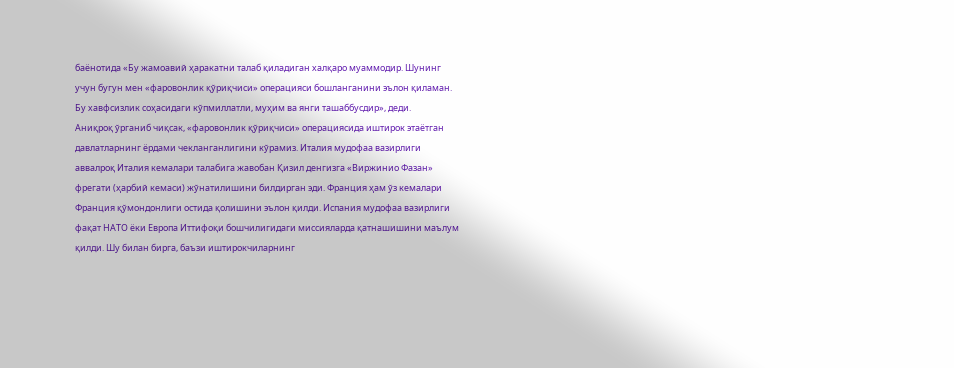баёнотида «Бу жамоавий ҳаракатни талаб қиладиган халқаро муаммодир. Шунинг учун бугун мен «фаровонлик қўриқчиси» операцияси бошланганини эълон қиламан. Бу хавфсизлик соҳасидаги кўпмиллатли, муҳим ва янги ташаббусдир», деди.
Аниқроқ ўрганиб чиқсак, «фаровонлик қўриқчиси» операциясида иштирок этаётган давлатларнинг ёрдами чекланганлигини кўрамиз. Италия мудофаа вазирлиги аввалроқ Италия кемалари талабига жавобан Қизил денгизга «Виржинио Фазан» фрегати (ҳарбий кемаси) жўнатилишини билдирган эди. Франция ҳам ўз кемалари Франция қўмондонлиги остида қолишини эълон қилди. Испания мудофаа вазирлиги фақат НАТО ёки Европа Иттифоқи бошчилигидаги миссияларда қатнашишини маълум қилди. Шу билан бирга, баъзи иштирокчиларнинг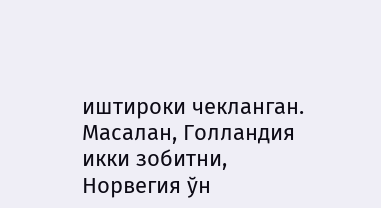иштироки чекланган. Масалан, Голландия икки зобитни, Норвегия ўн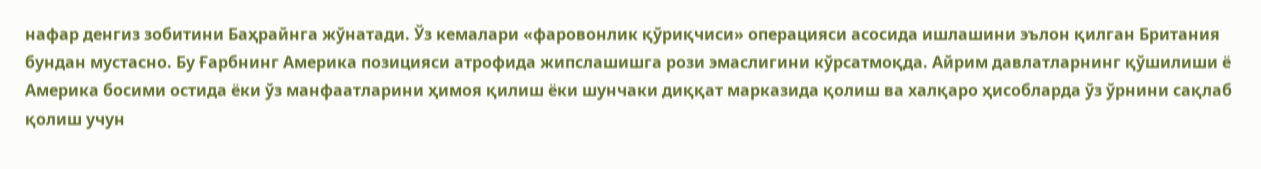нафар денгиз зобитини Баҳрайнга жўнатади. Ўз кемалари «фаровонлик қўриқчиси» операцияси асосида ишлашини эълон қилган Британия бундан мустасно. Бу Ғарбнинг Америка позицияси атрофида жипслашишга рози эмаслигини кўрсатмоқда. Айрим давлатларнинг қўшилиши ё Америка босими остида ёки ўз манфаатларини ҳимоя қилиш ёки шунчаки диққат марказида қолиш ва халқаро ҳисобларда ўз ўрнини сақлаб қолиш учун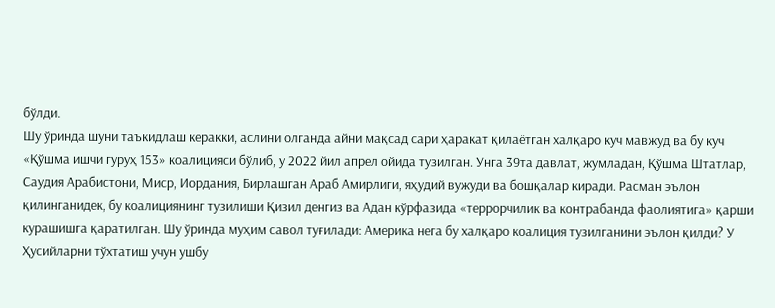бўлди.
Шу ўринда шуни таъкидлаш керакки, аслини олганда айни мақсад сари ҳаракат қилаётган халқаро куч мавжуд ва бу куч «Қўшма ишчи гуруҳ 153» коалицияси бўлиб, у 2022 йил апрел ойида тузилган. Унга 39та давлат, жумладан, Қўшма Штатлар, Саудия Арабистони, Миср, Иордания, Бирлашган Араб Амирлиги, яҳудий вужуди ва бошқалар киради. Расман эълон қилинганидек, бу коалициянинг тузилиши Қизил денгиз ва Адан кўрфазида «террорчилик ва контрабанда фаолиятига» қарши курашишга қаратилган. Шу ўринда муҳим савол туғилади: Америка нега бу халқаро коалиция тузилганини эълон қилди? У Ҳусийларни тўхтатиш учун ушбу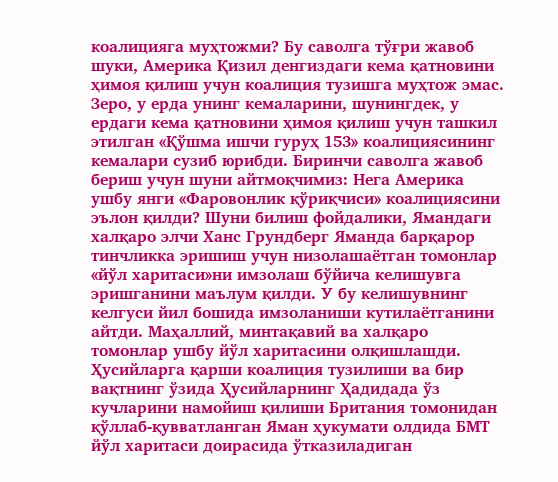коалицияга муҳтожми? Бу саволга тўғри жавоб шуки, Америка Қизил денгиздаги кема қатновини ҳимоя қилиш учун коалиция тузишга муҳтож эмас. Зеро, у ерда унинг кемаларини, шунингдек, у ердаги кема қатновини ҳимоя қилиш учун ташкил этилган «Қўшма ишчи гуруҳ 153» коалициясининг кемалари сузиб юрибди. Биринчи саволга жавоб бериш учун шуни айтмоқчимиз: Нега Америка ушбу янги «Фаровонлик қўриқчиси» коалициясини эълон қилди? Шуни билиш фойдалики, Ямандаги халқаро элчи Ханс Грундберг Яманда барқарор тинчликка эришиш учун низолашаётган томонлар «йўл харитаси»ни имзолаш бўйича келишувга эришганини маълум қилди. У бу келишувнинг келгуси йил бошида имзоланиши кутилаётганини айтди. Маҳаллий, минтақавий ва халқаро томонлар ушбу йўл харитасини олқишлашди. Ҳусийларга қарши коалиция тузилиши ва бир вақтнинг ўзида Ҳусийларнинг Ҳадидада ўз кучларини намойиш қилиши Британия томонидан қўллаб-қувватланган Яман ҳукумати олдида БМТ йўл харитаси доирасида ўтказиладиган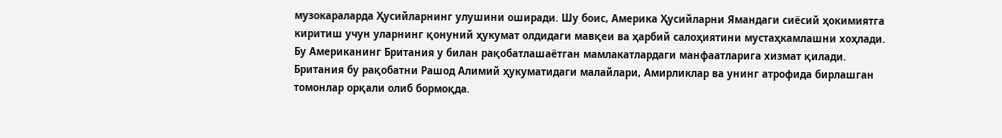музокараларда Ҳусийларнинг улушини оширади. Шу боис, Америка Ҳусийларни Ямандаги сиёсий ҳокимиятга киритиш учун уларнинг қонуний ҳукумат олдидаги мавқеи ва ҳарбий салоҳиятини мустаҳкамлашни хоҳлади. Бу Американинг Британия у билан рақобатлашаётган мамлакатлардаги манфаатларига хизмат қилади. Британия бу рақобатни Рашод Алимий ҳукуматидаги малайлари, Амирликлар ва унинг атрофида бирлашган томонлар орқали олиб бормоқда.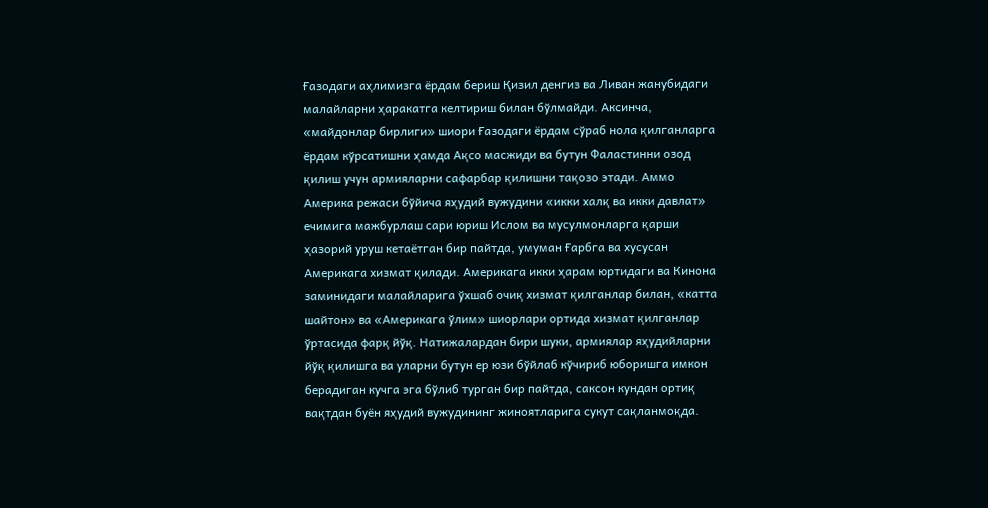Ғазодаги аҳлимизга ёрдам бериш Қизил денгиз ва Ливан жанубидаги малайларни ҳаракатга келтириш билан бўлмайди. Аксинча, «майдонлар бирлиги» шиори Ғазодаги ёрдам сўраб нола қилганларга ёрдам кўрсатишни ҳамда Ақсо масжиди ва бутун Фаластинни озод қилиш учун армияларни сафарбар қилишни тақозо этади. Аммо Америка режаси бўйича яҳудий вужудини «икки халқ ва икки давлат» ечимига мажбурлаш сари юриш Ислом ва мусулмонларга қарши ҳазорий уруш кетаётган бир пайтда, умуман Ғарбга ва хусусан Америкага хизмат қилади. Америкага икки ҳарам юртидаги ва Кинона заминидаги малайларига ўхшаб очиқ хизмат қилганлар билан, «катта шайтон» ва «Америкага ўлим» шиорлари ортида хизмат қилганлар ўртасида фарқ йўқ. Натижалардан бири шуки, армиялар яҳудийларни йўқ қилишга ва уларни бутун ер юзи бўйлаб кўчириб юборишга имкон берадиган кучга эга бўлиб турган бир пайтда, саксон кундан ортиқ вақтдан буён яҳудий вужудининг жиноятларига сукут сақланмоқда.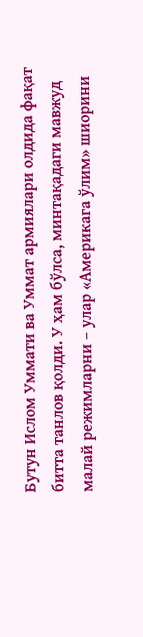Бутун Ислом Уммати ва Уммат армиялари олдида фақат битта танлов қолди. У ҳам бўлса, минтақадаги мавжуд малай режимларни – улар «Америкага ўлим» шиорини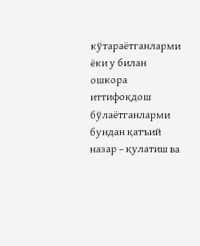кўтараётганларми ёки у билан ошкора иттифоқдош бўлаётганларми бундан қатъий назар – қулатиш ва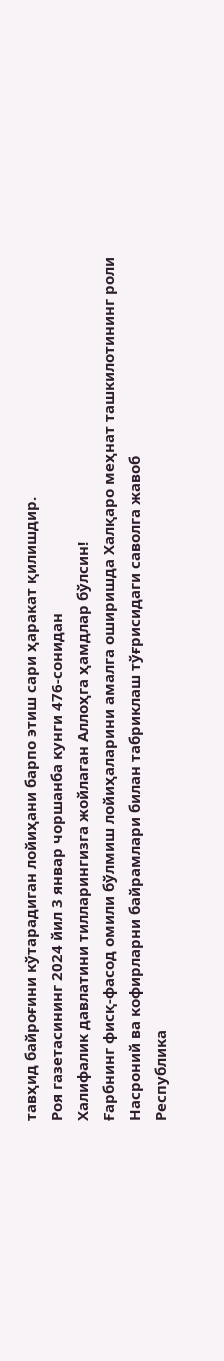тавҳид байроғини кўтарадиган лойиҳани барпо этиш сари ҳаракат қилишдир.
Роя газетасининг 2024 йил 3 январ чоршанба кунги 476-сонидан
Халифалик давлатини тилларингизга жойлаган Аллоҳга ҳамдлар бўлсин!
Ғарбнинг фисқ-фасод омили бўлмиш лойиҳаларини амалга оширишда Халқаро меҳнат ташкилотининг роли
Насроний ва кофирларни байрамлари билан табриклаш тўғрисидаги саволга жавоб
Республика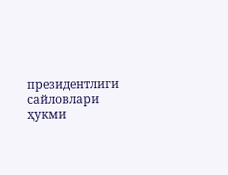президентлиги сайловлари ҳукми